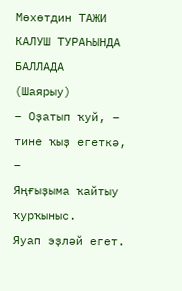Мөхөтдин ТАЖИ
КАЛУШ ТУРАҺЫНДА БАЛЛАДА
(Шаярыу)
– Оҙатып ҡуй, – тине ҡыҙ егеткә, –
Яңғыҙыма ҡайтыу ҡурҡыныс.
Яуап эҙләй егет.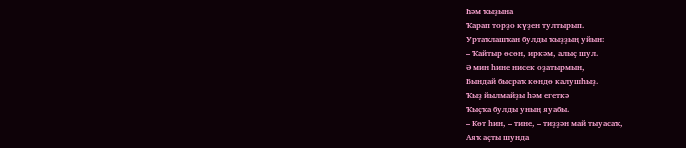Һәм ҡыҙына
Ҡарап торҙо күҙен тултырып.
Уртаҡлашҡан булды ҡыҙҙың уйын:
– Ҡайтыр өсөн, иркәм, алыҫ шул.
Ә мин һине нисек оҙатырмын,
Бындай бысраҡ көндө калушһыҙ.
Ҡыҙ йылмайҙы һәм егеткә
Ҡыҫҡа булды уның яуабы.
– Көт һин, – тине, – тиҙҙән май тыуасаҡ,
Аяҡ аҫты шунда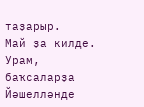таҙарыр.
Май ҙа килде. Урам, баҡсаларҙа
Йәшелләнде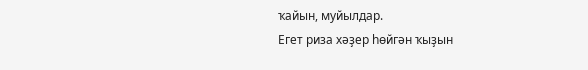ҡайын, муйылдар.
Егет риза хәҙер һөйгән ҡыҙын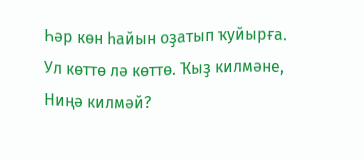Һәр көн һайын оҙатып ҡуйырға.
Ул көттө лә көттө. Ҡыҙ килмәне,
Ниңә килмәй?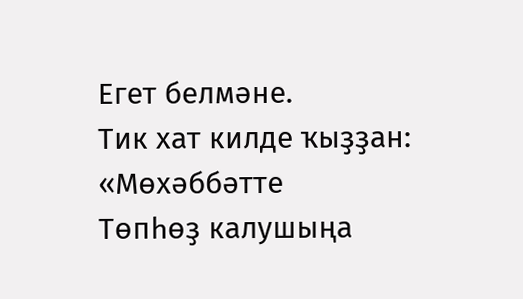Егет белмәне.
Тик хат килде ҡыҙҙан: «Мөхәббәтте
Төпһөҙ калушыңа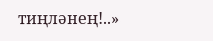тиңләнең!..»